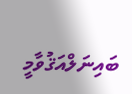ބައިނަލްއަޤުވާމީ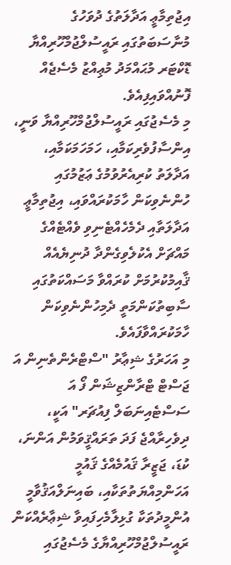އިޖުތިމާޢީ އަދާލަތުގެ ދުވަހުގެ މުނާސަބަތުގައި ރައީސުލްޖުމްހޫރިއްޔާ ޑޮކްޓަރ މުޙައްމަދު މުޢިއްޒު މެސެޖެއް ފޮނުއްވައިފިއެވެ.
މި މެސެޖުގައި ރައީސުލްޖުމްހޫރިއްޔާ ވަނީ، އިންސާފުވެރިކަމާއި، ހަމަހަމަކަމާއި، އަދާލަތު ކުރިއެރުވުމުގެ ޢަޒުމުގައި ހުންނެވިކަން ހާމަކުރައްވައި، އިޖުތިމާޢީ އަދާލަތާއި ދެމެހެއްޓެނިވި ވެއްޓެއްގެ މައްޗަށް އެކުލެވިގެންދާ ދުނިޔެއެއް ޤާއިމުކުރުމަށް ކުރައްވާ މަސައްކަތުގައި ސާބިތުކަންމަތީ ދެމިހުންނެވިކަން ހާމަކުރައްވާފައެވެ.
މި އަހަރުގެ ޝިޢާރު "ސްޓްރެންތެނިން އަ ޖަސްޓް ޓްރާންޒިޝަން ފޯ އަ ސަސްޓެއިނަބަލް ފިއުޗަރ" އަކީ، ދިވެހިރާއްޖެ ފަދަ ތަރައްޤީވަމުން އަންނަ، ކުޑަ، ޖަޒީރާ ޤައުމެއްގެ ޤައުމީ އަހަންމިއްޔަތުތަކާއި، ބައިނަލްއަޤުވާމީ އުންމީދުތަކާ ގުޅިލާމެހިފައިވާ ޝިޢާރެއްކަން ރައީސުލްޖުމްހޫރިއްޔާގެ މެސެޖުގައި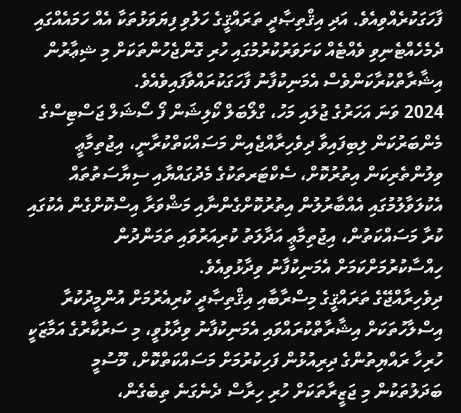ފާހަގަކުރެއްވިއެވެ. އަދި އިޤްތިޞާދީ ތަރައްޤީގެ ހަލުވި ފިޔަވަޅުތަކާ އެއް ހަމައެއްގައި ދެމެހެއްޓެނިވި ވެއްޓެއް ކަށަވަރުކުރުމުގައި ހުރި ގޮންޖެހުންތަކަށް މި ޝިޢާރުން އިޝާރާތްކުރާކަންވެސް އެމަނިކުފާނު ފާހަގަކުރައްވާފައިވެއެވެ.
2024 ވަނަ އަހަރުގެ ޖުލައި މަހު، ގްލޯބަލް ކޯލިޝަން ފޯ ސޯޝަލް ޖަސްޓިސްގެ މެންބަރުކަން ލިބިފައިވާ ދިވެހިރާއްޖެއިން މަސައްކަތްކުރާނީ، އިޖުތިމާޢީ ވިލުންތެރިކަން އިތުރުކޮށް، ސެކްޓަރތަކުގެ މެދުގައްޔާއި ސިޔާސަތުތައް އެކުލަވާލުމުގައި އެއްބާރުލުން އިތުރުކޮށްގެންނާއި މަޝްވަރާ އިސްކޮށްގެން އެކުގައި ކުރާ މަސައްކަތުން، އިޖުތިމާޢީ އަދާލަތު ކުރިއަރުވައި ތަމަންދުން ހިއްސާކުރުމަށްކަމަށް އެމަނިކުފާނު ވިދާޅުވިއެވެ.
ދިވެހިރާއްޖޭގެ ތަރައްޤީގެ މިސްރާބާއި އިޤްތިޞާދީ ކުރިއެރުމަށް އުންމީދުކުރާ އިސްލާހުތަކަށް އިޝާރާތްކުރައްވައި އެމަނިކުފާނު ވިދާޅުވީ، މި ސަރުކާރުގެ އަމާޒަކީ ހުރިހާ ރައްޔިތުންގެ ދިރިއުޅުން ފަހިކުރުމަށް މަސައްކަތްކޮށް، މޫސުމީ ބަދަލުތަކުން މި ޖަޒީރާތަކަށް ހުރި ހިރާސް ދެނެގަނެ ތިބެގެން،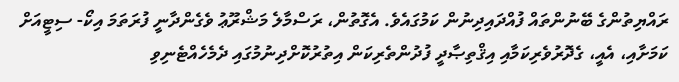ރައްޔިތުންގެ ބޭނުންތައް ފުއްދައިދިނުން ކަމުގައެވެ. އެގޮތުން، ރަސްމާލެ މަޝްރޫޢު ވެގެންދާނީ ފުރަތަމަ އިކޯ- ސިޓީއަށް ކަމަށާއި، އެއީ، ގެދޮރުވެރިކަމާއި އިޤްތިޞާދީ ފުދުންތެރިކަން އިތުރުކޮށްދިނުމުގައި ދެމެހެއްޓެނިވި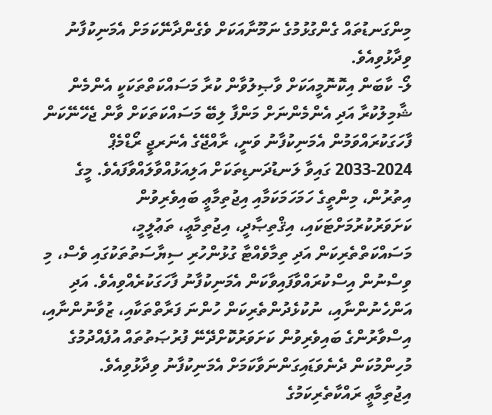މިންގަނޑުތައް ގެންގުޅުމުގެ ނަމޫނާއަކަށް ވެގެންދާނޭކަމަށް އެމަނިކުފާނު ވިދާޅުވިއެވެ.
ލޯ- ކާބަން އިކޮނޮމީއަކަށް ވާޞިލުވާން ކުރާ މަސައްކަތްތަކަކީ އެންމެން ޝާމިލުކުރާ އަދި އެންމެންނަށް މަންފާ ލިބޭ މަސައްކަތަކަށް ވާން ޖެހޭނޭކަން ފާހަގަކުރައްވަމުން އެމަނިކުފާނު ވަނީ، ރާއްޖޭގެ އެނަރޖީ ރޯޑްމެޕް 2024-2033 ގައިވާ ލަނޑުދަނޑިތަކަށް އަލިއަޅުއްވާލައްވާފައެވެ. މީގެ އިތުރުން، މިންތީގެ ހަމަހަމަކަމާއި އިޖުތިމާޢީ ބައިވެރިވުން ކަށަވަރުކުރުމަށްޓަކައި، އިޤްތިޞާދީ، އިޖުތިމާޢީ، ތަޢުލީމީ، މަސައްކަތްތެރިކަން އަދި ތިމާވެއްޓާ ގުޅުންހުރި ސިޔާސަތުތަކުގައި ވެސް، މި ވިސްނުން އިސްކުރައްވާފައިވާކަން އެމަނިކުފާނު ފާހަގަކުރެއްވިއެވެ. އަދި އަންހެނުންނާއި، ނުކުޅެދުންތެރިކަން ހުންނަ ފަރާތްތަކާއި، ޒުވާނުންނާއި، އިސްވާރުންގެ ބައިވެރިވުން ކަށަވަރުކޮށްދޭނޭ ފުރުޞަތުތައް އުފެއްދުމުގެ މުހިންމުކަން ދެނެވަޑައިގަންނަވާކަމަށް އެމަނިކުފާނު ވިދާޅުވިއެވެ.
އިޖުތިމާޢީ ރައްކާތެރިކަމުގެ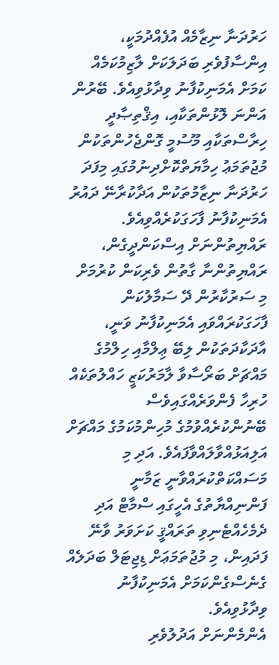ހަރުދަނާ ނިޒާމެއް އުފެއްދުމަކީ، އިންސާފުވެރި ބަދަލަކަށް ލާޒިމުކަމެއް ކަމަށް އެމަނިކުފާނު ވިދާޅުވިއެވެ. ބޭރުން އަންނަ ލޮޅުންތަކާއި، އިޤްތިޞާދީ ހިރާސްތަކާއި މޫސުމީ ގޮންޖެހުންތަކުން މުޖުތަމަޢު ހިމާޔަތްކޮށްދިނުމުގައި މިފަދަ ހަރުދަނާ ނިޒާމުތަކުން އަދާކުރާނޭ ދައުރު އެމަނިކުފާނު ފާހަގަކުރެއްވިއެވެ. ރައްޔިތުންނަށް އިސްކަންދީގެން، ރައްޔިތުންނާ ގާތުން ވެރިކަން ކުރުމަށް މި ސަރުކާރުން ދޭ ސަމާލުކަން ފާހަގަކުރައްވައި އެމަނިކުފާނު ވަނީ، އާދަކާދަތަކުން ލިބޭ ޢިލްމާއި ހިލްމުގެ މައްޗަށް ބަރޯސާވާ ލާމަރުކަޒީ ހައްލުތަކެއް ހުރިހާ ފެންވަރެއްގައިވެސް ބޭނުންކުރެއްވުމުގެ މުހިންމުކަމުގެ މައްޗަށް އަލިއަޅުއްވާލައްވާފައެވެ. އަދި މި މަސައްކަތްކުރައްވާނީ ޒަމާނީ ފަންނިއްޔާތުގެ އެހީގައި ސްމާޓް އަދި ދެމެހެއްޓެނިވި ތަރައްޤީ ކަށަވަރު ވާނޭ ފަދައިން، މި މުޖުތަމަޢަށް ޑިޖިޓަލް ބަދަލެއް ގެނެސްގެންކަމަށް އެމަނިކުފާނު ވިދާޅުވިއެވެ.
އެންމެންނަށް އަދުލުވެރި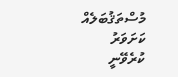މުސްތަޤުބަލެއް ކަށަވަރު ކުރެވޭނީ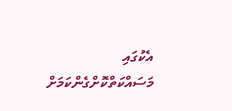އެކުގައި މަސައްކަތްކޮށްގެންކަމަށް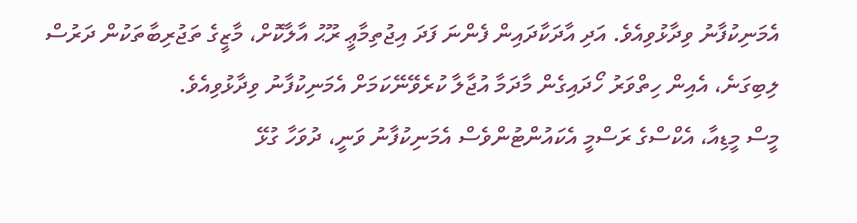އެމަނިކުފާނު ވިދާޅުވިއެވެ. އަދި އާދަކާދައިން ފެންނަ ފަދަ އިޖުތިމާޢީ ރޫޙު އާލާކޮށް، މާޒީގެ ތަޖުރިބާތަކުން ދަރުސް ލިބިގަނެ، އެއިން ހިތްވަރު ހޯދައިގެން މާދަމާ އުޖާލާ ކުރެވޭނޭކަމަށް އެމަނިކުފާނު ވިދާޅުވިއެވެ.
މީސް މީޑިއާ، އެކްސްގެ ރަސްމީ އެކައުންޓުންވެސް އެމަނިކުފާނު ވަނީ، ދުވަހާ ގުޅޭ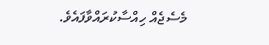މެސެޖެއް ހިއްސާކުރައްވާފައެވެ.